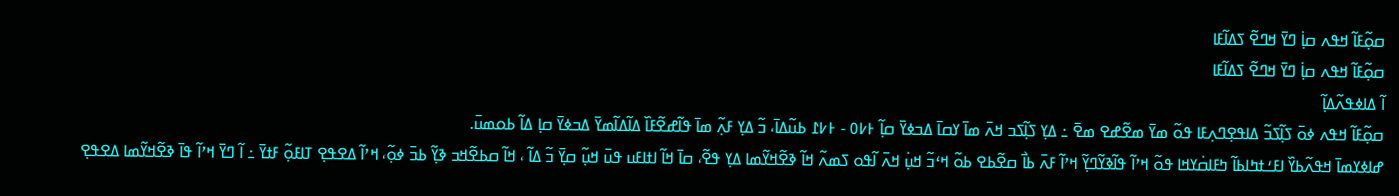ߛߋ߲߬ߓߊ߬ ߞߟߍ ߛߊ߲߭ ߣߌ߫ ߞߣߐ߬ ߖߡߊ߬ߓߊ
ߛߋ߲߬ߓߊ߬ ߞߟߍ ߛߊ߲߭ ߣߌ߫ ߞߣߐ߬ ߖߡߊ߬ߓߊ
ߊ߬ ߡߊߦߟߍ߬ߡߊ߲߬
ߛߋ߲߬ߓߊ߬ ߞߟߍ ߦߋ߫ ߖߊ߲߬ߖߏ߬ ߡߊߟߐ߲ߣߍ߲ߓߊ ߟߋ߬ ߘߌ߫ ߘߐ߬ߝߐ ߘߐ߫ ߸ ߡߌ߲ ߖߊ߲߬ߖߏ ߞߍ߫ ߘߊ߫ ߌߛߊ߫ ߡߏߦߌ߫ ߛߊ߲߬ ߅߇߀ - ߅߇߁ ߕߎ߬ߡߊ߫، ߏ߬ ߡߌ߲ ߓߍ߲߬ ߘߊ߫ ߟߊ߬ߝߐ߬ߓߊ߰ ߡߊ߬ߡߊ߬ߘߌ߫ ߡߏߦߌ߫ ߛߊ߲ ߡߊ߬ ߕߋߘߎ߫.
ߝߊߦߌߘߊ߫ ߞߟߍ߬ߕߌ߰ ߊߓߑߙߤߊߕߊ߬ ߤߓߊߛ߭ߌߞߊ ߟߋ߬ ߞߴߊ߬ ߟߊ߬ߢߌ߬ߣߌ߲߬ ߞߴߊ߬ ߓߍ߫ ߕߊ߯ ߛߐ߬ߕߐ ߕߋ߬ ߞߵߏ߬ ߞߎ߲߭ ߞߍ߫ ߊ߬ߟߋ ߖߘߍ߬ ߞߊ߬ ߢߐ߬ߞߌ߬ߘߊ ߡߌ߲ ߟߐ߬، ߛߊ߫ ߞߊ߬ ߊߙߊߓߎ ߟߎ߫ ߞߎ߲߬ ߛߌ߲߫ ߏ߬ ߡߊ߬ ، ߞߊ߬ ߛߕߐ߬ߞߏ ߢߌ߲߬ ߕߏ߫ ߦߋ߲߬، ߞߴߊ߬ ߡߐߟߐ߲ ߠߊߓߋ߲߬ ߓߙߌ߫ ߸ ߊ߬ ߣߌ߫ ߞߴߊ߬ ߟߊ߫ ߢߐ߬ߞߌ߬ߘߊ ߡߐߟߐ߲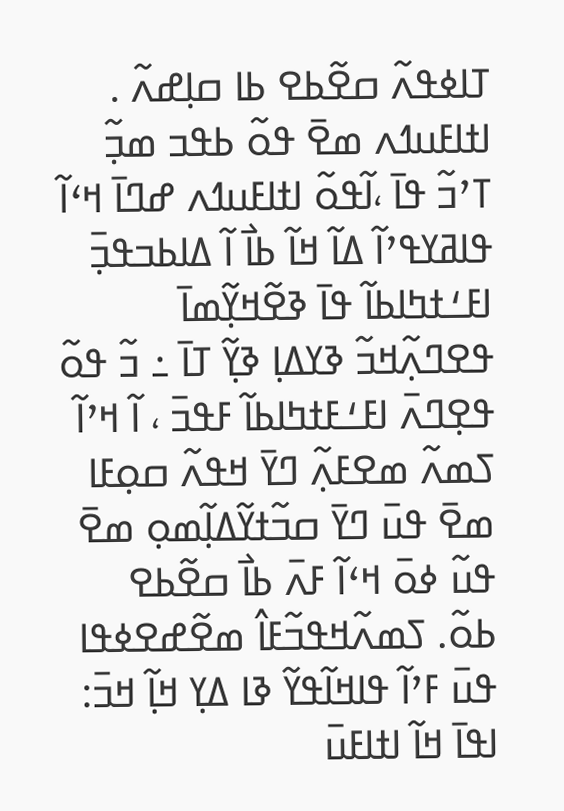ߠߊߦߟߍ߬ ߛߐ߬ߕߐ ߕߊ ߛߊ߲ߝߍ߬ . ߊߙߊߓߎߗߍ ߘߐ߫ ߟߋ߬ ߕߟߏ ߘߏ߲߬ ߠߴߏ߬ ߟߊ߫ ،ߊ߬ߟߋ߬ ߊߙߊߓߎߗߍ ߝߣߊ߫ ߞߵߊ߬ ߟߊߥߌߟߴߊ߬ ߡߊ߬ ߞߊ߬ ߕߊ߯ ߊ߬ ߡߊߕߏߟߏ߲߫ ߊߓߑߙߤߊߕߊ߬ ߟߊ߫ ߢߐ߬ߞߌ߲߬ߘߊ߫ ߟߐߣߍ߲߬ߞߏ߬ ߢߌߡߊ߲ ߢߌ߲߬ ߠߊ߫ ߸ ߏ߬ ߟߋ߬ ߟߐ߲ߣߍ߫ ߊߓߑߓߙߤߊߕߊ߬ ߓߟߏ߫ ، ߊ߬ ߞߴߊ߬ ߖߘߍ߬ ߘߐߓߍ߲߬ ߣߌ߫ ߞߟߍ߬ ߛߋ߲ߓߊ ߘߐ߫ ߟߎ߫ ߣߌ߫ ߛߏ߬ߙߌ߬ߡߊ߲߬ߘߋ߲ ߘߐ߫ ߟߎ߬ ߦߋ߫ ߞߵߊ߬ ߓߍ߫ ߕߊ߯ ߛߐ߬ߕߐ ߕߋ߬. ߖߘߍ߬ߞߟߏ߬ߓߊ߮ ߘߐ߬ߝߐߦߟߊ ߟߎ߫ ߓߴߊ߬ ߟߊߞߊ߬ߟߌ߬ ߢߊ ߡߌ߲ ߞߊ߲߬ ߞߏ߫: ߊߟߊ߫ ߞߊ߬ ߊߙߊߓߎ߫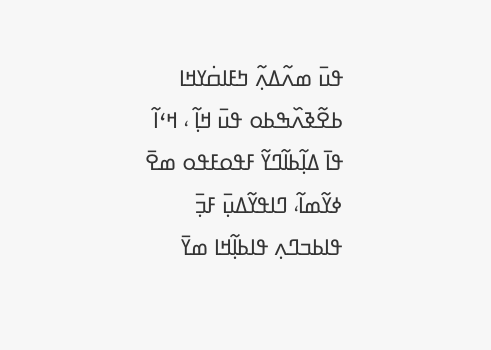ߟߎ߫ ߘߍ߬ߡߍ߲߬ ߤߓߊߛ߭ߌߞߊ ߕߐ߬ߢߍ߰ߒߕߋ ߟߎ߫ ߞߊ߲߬ ، ߞߵߊ߬ ߟߊ߫ ߡߊ߲߬ߕߊ߬ߣߌ߬ ߓߟߋߓߟߋ ߘߐ߫ ߦߌ߬ߘߊ߬، ߣߊߟߌ߬ߡߎ߲߫ ߓߏ߲߫ ߟߊߕߏߣߍ߲ ߟߊߕߊ߲߬ߞߊ ߘߌ߫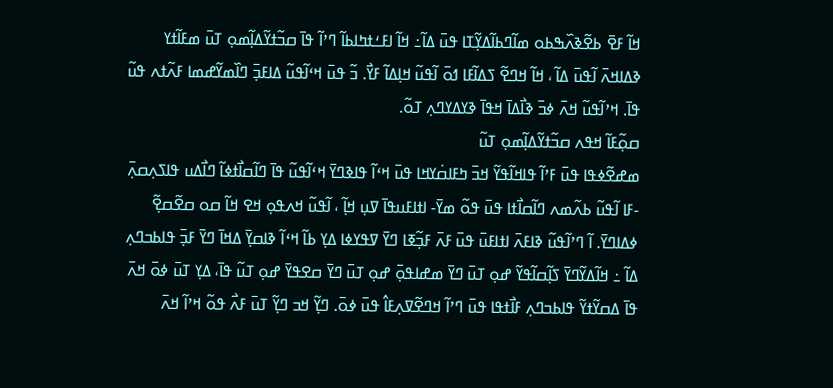ߞߊ߬ ߓߐ߫ ߕߐ߬ߢߍ߰ߒߕߋ ߘߊ߬ߣߕߊ߬ߡߌ߲߬ߠߊ ߟߎ߫ ߡߊ߬߸ ߞߊ߬ ߊߓߑߙߤߊߕߊ߬ ߣߴߊ߬ ߟߊ߫ ߛߏ߬ߙߌ߬ߡߊ߲߬ߘߋ߲ ߠߎ߫ ߘߓߊ߬ߙߌ ߢߡߊߞߍ߫ ߊ߬ߟߎ߫ ߡߊ߬ ، ߞߊ߬ ߞߣߐ߬ ߖߡߊ߬ߓߊ ߗߋ߫ ߊ߬ߟߎ߬ ߞߊ߲ߡߊ߬ ߓߌ߯. ߏ߬ ߟߎ߫ ߞߵߊ߬ߟߎ߬ ߡߊߓߏ߲߫ ߣߊ߰ߘߌ߬ߝߘߊ ߓߍ߬ߙߍ ߟߎ߬ ߟߊ߫. ߞߴߊ߬ߟߎ߬ ߞߍ߫ ߦߏ߫ ߢߊ߯ߡߊ߫ ߞߟߊ߫ ߢߌߡߌߣߍ߲ ߠߋ߬.
ߛߋ߲߬ߓߊ߬ ߞߟߍ ߛߏ߬ߙߌ߬ߡߊ߲߬ߘߋ߲ ߠߎ߬
ߘߝߐ߬ߦߟߊ ߟߎ߫ ߓߴߊ߬ ߟߊߞߊ߬ߟߌ߬ ߞߏ߫ ߤߓߊߛ߭ߌߞߊ ߟߎ߫ ߞߵߊ߬ ߟߊߢߣߌ߫ ߞߵߊ߬ߟߎ߬ ߟߊ߫ ߣߊ߬ߛߊ߯ߙߦߊ߬ ߣߊ߯ߡߎ ߟߊߖߍ߲ߛߍ߲߫ -ߓߊ ߊ߬ߟߎ߬ ߕߍ߬ߘߍ ߣߊ߬ߛߊ߯ߙߊ ߟߎ߫ ߟߋ߬ ߘߌ߫- ߊߙߊߓߎߟߊ߫ ߜߎ߲ ߞߊ߲߬ ، ߊ߬ߟߎ߬ ߞߍߟߋ߲ ߞߐ ߞߊ߬ ߛߋ ߛߐ߬ߛߐ߲߬ ߦߡߊߣߌ߫. ߊ߬ ߣߴߊ߬ߟߎ߬ ߢߊߓߍ߫ ߊߙߊߓߎ߫ ߟߎ߫ ߓߍ߫ ߓߏ߲߬ߧߊ ߣߌ߫ ߜߟߌߦߊ ߡߌ߲ ߕߊ߬ ߞߵߊ߬ ߢߊߛߌ߲߫ ߡߞߊ߫ ߣߌ߫ ߓߏ߲߫ ߟߊߕߏߣߍ߲ ߡߊ߬ ߸ ߞߊ߬ߡߌ߬ߣߌ߫ ߖߊ߲߬ߛߊ߬ߟߌ߬ ߝߋ߲ ߠߎ߫ ߣߌ߫ ߘߝߊߟߋ߲߫ ߝߋ߲ ߠߎ߫ ߣߌ߫ ߛߐߟߌ߫ ߝߋ߲ ߠߎ߬ ߟߊ߫، ߡߌ߲ ߠߎ߫ ߦߋ߫ ߞߍ߫ ߟߊ߫ ߡߛߌ߬ߙߌ߬ ߟߊߕߏߣߍ߲ ߓߊ߯ߙߟߊ ߟߎ߫ ߣߴߊ߬ ߞߣߐ߬ߜߍ߲ߓߊ߮ ߟߎ߫ ߦߋ߫. ߣߌ߲߬ ߞߏ ߣߌ߲߬ ߠߎ߫ ߓߍ߯ ߟߋ߬ ߞߴߊ߬ ߞߍ߫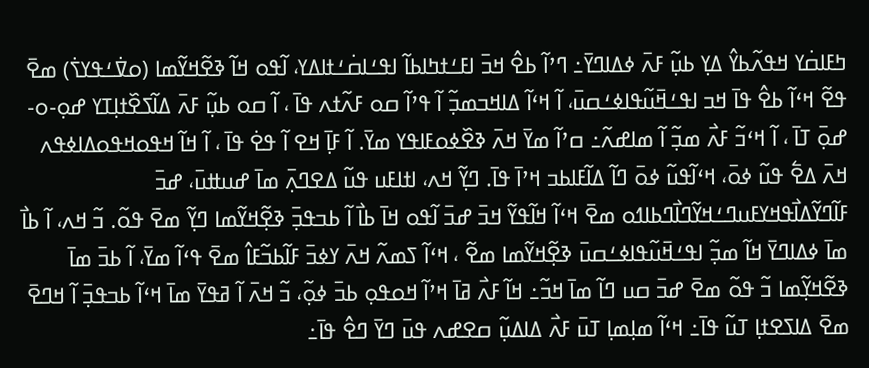ߤߓߊߛ߭ߌ ߞߟߍ߬ߕߌ߮ ߡߌ߲ ߕߎ߲߬ ߓߍ߫ ߦߡߊߣߌ߫߸ ߣߴߊ߬ ߕߐ߮ ߞߏ߫ ߊߓߑߙߤߊߕߊ߬ ߊߟߑߊߛ߭ߑߙߊߡߌ، ߊ߬ߟߋ ߞߊ߬ ߢߐ߬ߞߌ߬ߘߊ (ߋߜ߭ߑߟߌߖ߭) ߘߐ߫ ߟߐ߬ ߞߵߊ߬ ߕߐ߮ ߟߊ߫ ߞߏ ߊߟߑߞ߫ߎ߬ߟߊߦߑߛߎ߫، ߊ߬ ߞߵߊ߬ ߡߊߞߏߘߏ߲߬ ߊ߬ ߟߴߊ߬ ߛߋ ߓߍ߬ߙߍ ߟߊ߫ ، ߊ߬ ߛߋ ߕߎ߲߬ ߓߍ߫ ߡߊ߬ߖߐ߰ߙߊ߲ߠߌ ߝߋ߲-ߋ-ߝߋ߲߫ ߠߊ߫ ، ߊ߬ ߞߵߏ߬ ߓߍ߯ ߘߏ߲߬ ߊ߬ ߘߊߝߍ߬߸ ߛߴߊ߬ ߘߌ߫ ߞߍ߫ ߢߐ߰ߦߋߓߊߟߌ ߘߌ߫. ߊ߬ ߓߊ߲߫ ߞߐ ߊ߬ ߟߐ߭ ߟߊ߫ ، ߊ߬ ߞߊ߬ ߞߟߋߞߟߋߡߊߦߟߍ ߞߍ߫ ߡߐ߱ ߟߎ߬ ߦߋ߫، ߞߵߊ߬ߟߎ߬ ߦߋ߫ ߣߊ߬ ߡߊ߬ߓߊߕߏ ߞߴߊ߫ ߟߊ߫. ߣߌ߲߬ ߞߍ، ߊߙߊߓߎ ߟߎ߬ ߡߐߣߍ߲߫ ߘߊ߫ ߝߎߚߎ߫، ߝߏ߫ ߓߊ߬ߣߌ߬ߡߊ߯ߟߞߌߓߎߣߑߞߌ߬ߣߊ߯ߣߕߊߗߋ ߘߐ߫ ߞߵߊ߬ ߞߊ߬ߟߌ߬ ߞߏ߫ ߝߏ߫ ߊ߬ߟߋ ߞߊ߫ ߕߊ߯ ߊ߬ ߕߏߟߏ߲߫ ߢߐ߲߬ߞߌ߬ߘߊ ߣߌ߲߬ ߘߐ߫ ߟߋ߬. ߏ߬ ߞߍ، ߊ߬ ߕߊ߯ ߘߊ߫ ߦߡߊߣߌ߫ ߞߊ߬ ߘߏ߲߬ ߊߟߑߞ߫ߎ߬ߟߊߦߑߛߎ߫ ߢߐ߲߬ߞߌ߬ߘߊ ߘߐ߬ ، ߞߵߊ߬ ߖߘߍ߬ ߞߍ߫ ߌߦߏ߫ ߓߊ߬ߕߏ߬ߓߊ߮ ߘߐ߫ ߟߵߊ߬ ߘߌ߫، ߊ߬ ߕߏ߫ ߘߊ߫ ߢߐ߬ߞߌ߲߬ߘߊ ߏ߬ ߟߋ߬ ߘߐ߫ ߝߏ߫ ߛߎ ߣߊ߬ ߘߊ߫ ߞߏ߬߸ ߞߊ߬ ߓߍ߯ ߥߊ߫ ߞߴߊ߬ ߞߋߟߋ߲ ߕߏ߫ ߦߋ߲߬، ߏ߬ ߞߍ߫ ߊ߬ ߥߟߌ߫ ߘߊ߫ ߞߵߊ߬ ߕߏߟߏ߲߫ ߊ߬ ߞߣߐ߫ ߘߐ߫ ߡߊߖߐߙߊ߲ ߠߎ߬ ߟߊ߫߸ ߞߵߊ߬ ߘߊ߲ߘߊ߲ ߠߎ߫ ߓߍ߯ ߡߊߡߎ߲߬ ߛߐߝߍ ߟߎ߫ ߣߌ߫ ߣߐ߮ ߟߊ߫߸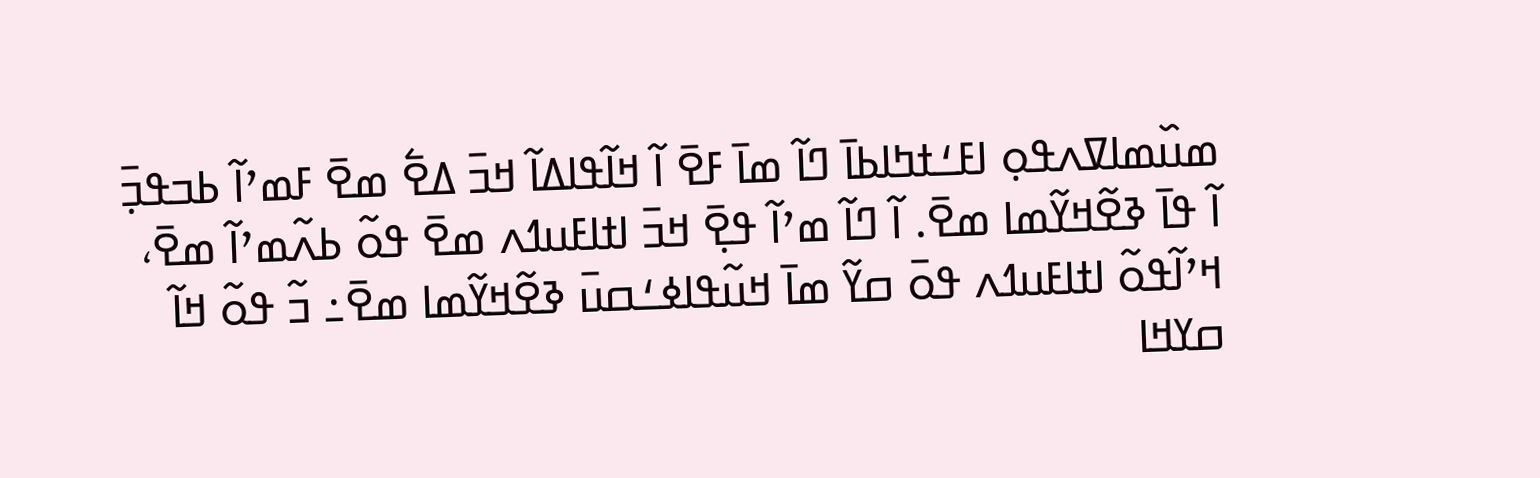ߘߎ߰ߘߊߜߍߟߋ߲ ߊߓߑߙߤߊߕߊ߫ ߣߊ߬ ߘߊ߫ ߓߐ߫ ߊ߬ ߞߊ߬ߟߊߡߊ߬ ߞߏ߫ ߡߐ߱ ߘߐ߫ ߓߘߴߊ߬ ߕߏߟߏ߲߫ ߊ߬ ߟߊ߫ ߢߐ߬ߞߌ߬ߘߊ ߘߐ߫. ߊ߬ ߣߊ߬ ߘߴߊ߬ ߟߐ߲߫ ߞߏ߫ ߊߙߊߓߎߗߍ ߘߐ߫ ߟߋ߬ ߕߍ߬ߘߴߊ߬ ߘߐ߫، ߞߴߊ߬ߟߋ߬ ߊߙߊߓߎߗߍ ߟߋ߫ ߛߌ߬ ߘߊ߫ ߞߎ߬ߟߊߦߑߛߎ߫ ߢߐ߬ߞߌ߬ߘߊ ߘߐ߫߸ ߏ߬ ߟߋ߬ ߞߊ߬ ߛߌߞߊ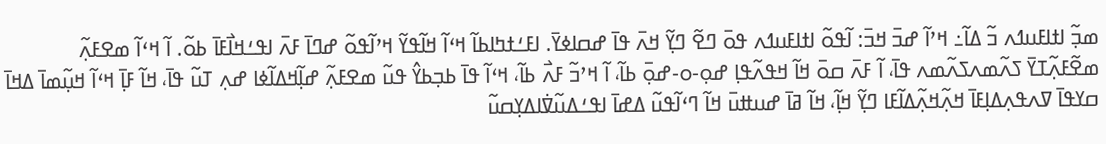ߘߏ߲߬ ߊߙߊߓߎߗߍ ߏ߬ ߡߊ߬߸ ߞߴߊ߬ ߝߏ߫ ߞߏ߫: ߊ߬ߟߋ߬ ߊߙߊߓߎߗߍ ߟߋ߫ ߣߐ߬ ߣߌ߲߬ ߞߍ߫ ߟߊ߫ ߝߛߊߦߌ߫. ߊߓߑߙߤߊߕߊ߬ ߞߵߊ߬ ߞߊ߬ߟߌ߬ ߞߴߊ߬ߟߋ߬ ߝߣߊ߫ ߓߍ߫ ߊߟߑߞߊ߯ߓߊ߫ ߕߋ߬. ߊ߬ ߞߵߊ߬ ߘߐߓߍ߲߬ ߘߐ߬ߓߍ߲߬ߠߌ߫ ߖߍ߬ߘߍߖߍ߬ߘߍ ߟߊ߫، ߊ߬ ߓߍ߫ ߛߋ߫ ߞߊ߬ ߞߟߍ߬ߟߊ߲ ߝߋ߲-ߋ-ߝߋ߲߫ ߕߊ߬، ߊ߬ ߞߴߏ߬ ߓߍ߯ ߕߊ߬، ߞߵߊ߬ ߟߊ߫ ߕߏ߲ߕߌ߮ ߟߎ߬ ߘߐߓߍ߲߬ ߝߊ߲߬ߞߡߊ߬ߦߊ ߝߍ߲ ߠߎ߬ ߟߊ߫، ߞߊ߬ ߓߊ߲߫ ߞߵߊ߬ ߞߎ߲߬ߘߊ߫ ߡߞߊ߫ ߛߌߟߊ߫ ߜߍߟߍ߲ߡߊ߲ߓߊ߫ ߞߍ߲߬ߞߍ߲߬ߡߊ߬ߓߊ ߣߌ߲߬ ߞߊ߲߬، ߞߊ߬ ߥߊ߫ ߝߎߚߎ߫ ߞߊ߬ ߣߵߊ߬ߟߎ߬ ߡߝߊ߫ ߊߟߑߡߎ߬ߜ߭ߊߡߌ߲ߛߎ߬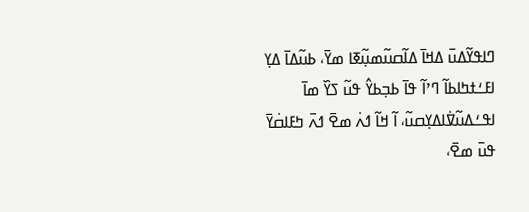ߣߊߟߌ߬ߡߎ߫ ߡߞߊ߫ ߡߊ߬ߛߎ߬ߘߎ߲߬ߧߊ ߘߌ߫، ߕߎ߬ߡߊ߫ ߡߌ߲ ߊߓߑߙߤߊߕߊ߬ ߣߴߊ߬ ߟߊ߫ ߕߏ߲ߕߌ߮ ߟߎ߬ ߖߌ߰ ߘߊ߫ ߊߟߑߡߎ߬ߜ߭ߊߡߌ߲ߛߎ߬، ߊ߬ ߞߊ߬ ߗߍ߭ ߘߐ߫ ߗߍ߫ ߤߓߊߛ߭ߌ߫ ߟߎ߫ ߘߐ߫،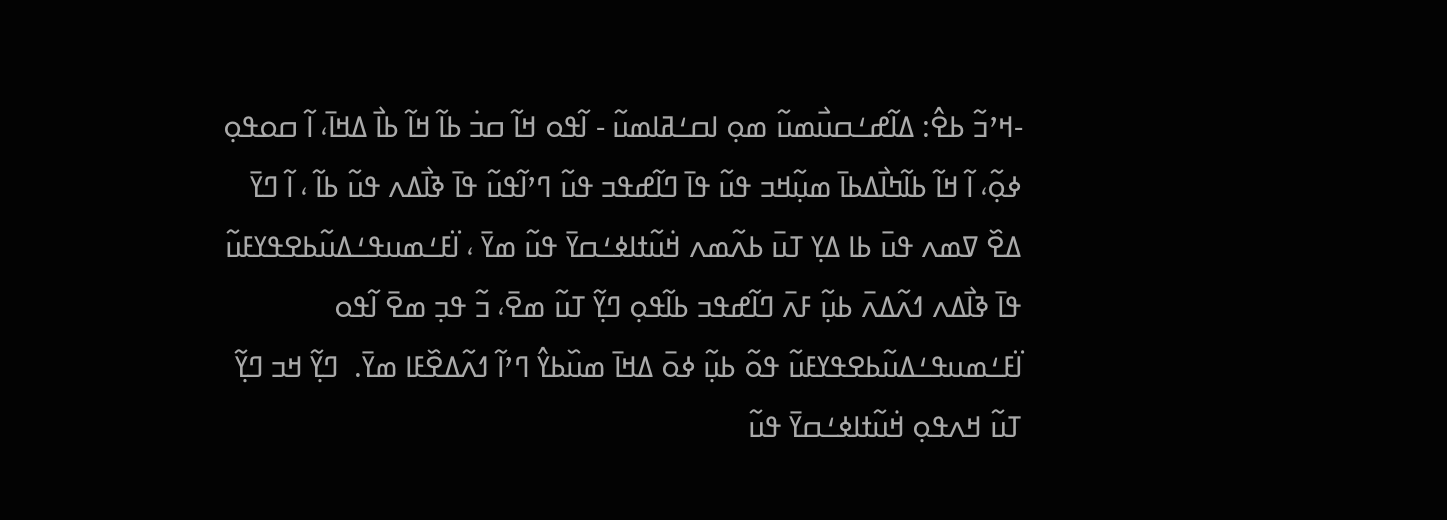-ߞߴߏ߬ ߕߐ߮: ߡߊ߬ߝߑߛߎ߯ߘߎ߬ ߘߋ߲ ߊߛߑߥߊߘߎ߬ - ߊ߬ߟߋ ߞߊ߬ ߛߏ߭ ߕߊ߬ ߞߊ߬ ߕߊ߯ ߡߞߊ߫، ߊ߬ ߛߋߟߋ߲ ߦߋ߲߬، ߊ߬ ߞߊ߬ ߕߊ߬ߤߊ߯ߡߕߊ߫ ߘߎ߲߬ߞߏ ߟߎ߬ ߟߊ߫ ߣߊ߬ߝߟߏ ߟߎ߬ ߣߴߊ߬ߟߎ߬ ߟߊ߫ ߢߊ߯ߡߍ ߟߎ߬ ߕߊ߬ ، ߊ߬ ߣߌ߫ ߡߐ߰ ߜߘߍ ߟߎ߫ ߕߊ ߡߌ߲ ߠߎ߫ ߕߍ߬ߘߍ ߞ߭ߎ߬ߙߊߦߑߛߌ߫ ߟߎ߬ ߘߌ߫ ، ߊ߳ߓߑߘߎߟߑߡߎ߬ߕߐߟߌߓߎ߬ ߟߊ߫ ߢߊ߯ߡߍ ߗߍ߬ߡߍ߫ ߕߎ߲߬ ߓߍ߫ ߣߊ߬ߝߟߏ ߕߊ߬ߟߋ߲ ߣߌ߲߬ ߠߎ߬ ߘߐ߫، ߏ߬ ߟߏ߲ ߘߐ߫ ߊ߬ߟߋ ߊ߳ߓߑߘߎߟߑߡߎ߬ߕߐߟߌߓߎ߬ ߟߋ߬ ߕߎ߲߬ ߦߋ߫ ߡߞߊ߫ ߘߎ߰ߕߌ߮ ߣߴߊ߬ ߗߍ߬ߡߐ߰ߓߊ ߘߌ߫.  ߣߌ߲߬ ߞߏ ߣߌ߲߬ ߠߎ߬ ߞߍߟߋ߲ ߞ߭ߎ߬ߙߊߦߑߛߌ߫ ߟߎ߬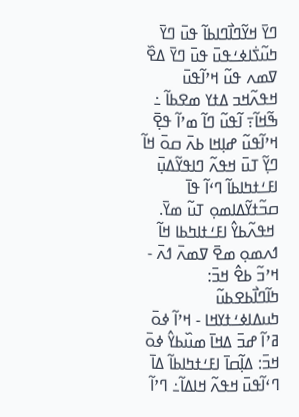ߣߌ߫ ߞߌ߬ߣߊ߯ߣߊߕߊ߬ ߟߎ߫ ߣߌ߫ ߤߎ߬ߖ߭ߊߦߑߟߎ߫ ߟߎ߫ ߣߌ߫ ߡߐ߰ ߜߘߍ ߟߎ߬ ߞߴߊ߬ߟߎ߫ ߞߟߍ߬ߞߏ ߡߙߌ ߘߐߕߊ߬ ߸ ߒ߬ߞߊ߬߹ ߊ߬ߟߎ߬ ߣߊ߬ ߘߴߊ߬ ߟߐ߲߫ ߞߴߊ߬ߟߎ߬ ߝߊ߲ߞߊ ߕߍ߫ ߛߋ߫ ߞߊ߬ ߣߌ߲߬ ߠߎ߫ ߞߟߍ߬ ߣߊߟߌ߬ߡߎ߲߫ ߊߓߑߙߤߊߕߊ߬ ߣߵߊ߬ ߟߊ߫ ߛߏ߬ߙߌ߬ߡߊߘߋ߲ ߠߎ߬ ߘߌ߫.
 ߞߟߍ߬ߕߌ߮ ߊߓߑߙߊߤߕߊ ߞߊ߬ ߗߍߘߋ߲ ߘߐ߫ ߜߘߍ߫ ߗߍ߫ - ߞߴߏ߬ ߕߐ߮ ߞߏ߫: ߤߊ߬ߣߊ߯ߕߐߕߎ߬ ߤߎߡߊߦߑߙߌߞߊ - ߞߴߊ߬ ߦߋ߫ ߥߴߊ߬ ߝߏ߫ ߡߞߊ߫ ߘߎ߰ߕߌ߮ ߦߋ߫ ߞߏ߫: ߡߊ߲߬ߛߊ߫ ߊߓߑߙߤߊߕߊ߬ ߡߊ߫ ߣߵߊ߬ߟߎ߫ ߞߟߍ߬ ߞߊߡߊ߬߸ ߣߴߊ߬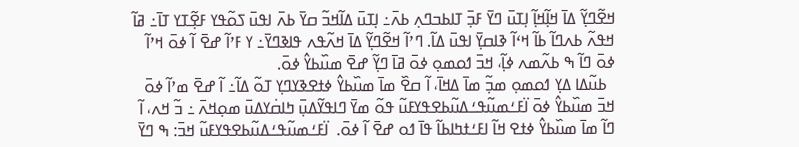ߞߐ߬ߣߌ߲߬ ߡߊ߫ ߞߊ߲߬ߞߊ߲߬ ߊ߲ߠߎ߫ ߣߌ߫ ߓߏ߲߫ ߠߊߕߏߣߍ߲ ߕߍ߫߸ ߊ߲ߠߎ߫ ߡߊ߬ߞߏ߬ ߛߌ߫ ߕߍ߫ ߊߟߎ߫ ߖߋ߬ߟߌ ߓߐ߲߬ߠߌ ߠߊ߫߸ ߥߊ߬ ߞߟߍ߬ ߕߍߣߊ߬ ߕߊ߬ ߞߵߊ߬ ߢߊߛߌ߲߫ ߊߟߎ߫ ߡߊ߬. ߣߴߊ߬ ߞߐ߬ߣߌ߲߬ ߡߊ߫ ߞߍ߬ߟߍ ߟߊߢߣߌ߫߸ ߌ ߓߴߊ߬ ߝߐ߫ ߊ߬ ߦߋ߫ ߞߴߊ߬ ߦߋ߫ ߣߊ߬ ߒ ߕߍ߬ߘߍ ߦߊ߲߬، ߞߏ߫ ߗߋߘߋ߲ ߦߋ߫ ߥߊ߫ ߣߌ߲߬ ߝߐ߫ ߘߎ߰ߕߌ߮ ߦߋ߫.
  ߕߎ߬ߡߊ ߡߌ߲ ߗߋߘߋ߲ ߘߏ߲߬ ߘߊ߫ ߡߞߊ߫، ߊ߬ ߛߐ߰ ߘߊ߫ ߘߎ߰ߕߌ߮ ߦߙߐߢߌߣߌ߲ ߠߋ߬ ߡߊ߬߸ ߊ߬ ߝߐ߫ ߘߴߊ߬ ߦߋ߫ ߞߏ߫ ߘߎ߰ߕߌ߮ ߦߋ߫ ߊ߳ߓߑߘߎ߬ߟߑߡߎ߬ߕߐߟߌߓߎ߬ ߟߋ߬ ߘߌ߫ ߣߊߟߌ߬ߡߎ߲߫ ߤߊߛ߭ߌߡߎ߫ ߘߋ߲ߞߍ߫ ߸ ߏ߬ ߞߍ، ߊ߬ ߣߊ߬ ߘߊ߫ ߘߎ߰ߕߌ߮ ߦߙߐ ߞߊ߬ ߊߓߑߙߤߊߕߊ߬ ߟߊ߫ ߗߋ ߝߐ߫ ߊ߬ ߦߋ߫.  ߊ߳ߓߑߘߎ߬ߟߑߡߎ߬ߕߐߟߌߓߎ߬ ߞߏ߫: ߒ ߣߌ߫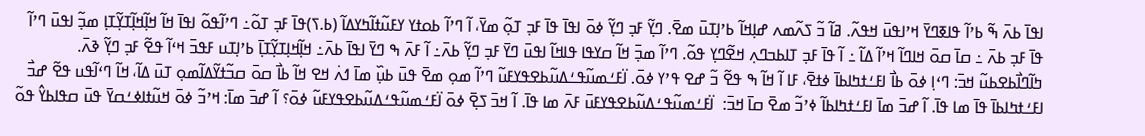ߊߟߊ߫ ߕߍ߫ ߒ߬ ߕߴߊ߬ ߟߊߧߣߌ߫ ߞߴߊߟߎ߫ ߞߟߍ߬. ߥߊ߬ ߏ߬ ߖߍ߬ߘߍ ߝߊ߲ߞߊ߬ ߕߴߊ߲ߠߎ߫ ߘߐ߫. ߣߌ߲߬ ߓߏ߲ ߣߌ߲߬ ߦߋ߫ ߊߟߊ߫ ߟߊ߫ ߓߏ߲ ߠߋ߲߬ ߘߌ߫، ߊ߬ ߣߴߊ߬ ߕߋߙߌ ߌߓߎ߬ߙߊ߬ߤߌߡߊ߬ (ߕ.ߖ)ߟߊ߫ ߓߏ߲ ߠߋ߬߸ ߣߴߊ߬ߟߋ߬ ߊߟߊ߫ ߞߊ߬ ߞߊ߲߬ߞߊ߲߬ߠߌ߲߬ߠߊ߲ ߘߏ߲߬ ߊߟߎ߫ ߣߴߊ߬ ߟߊ߫ ߓߏ߲ ߕߍ߫ ߸ ߛߊ߫ ߛߋ߫ ߞߊߣߊ߬ ߞߴߊ߬ ߡߊ߬ ߸ ߊ߬ ߟߊ߫ ߓߏ߲ ߠߊߕߏߣߍ߲ ߞߐ߬ߣߌ߲ ߟߋ߬. ߣߴߊ߬ ߘߏ߲߫ ߞߊ߬ ߛߌߟߊ ߟߊߞߊ߬ ߊߟߎ߫ ߣߌ߫ ߓߏ߲ ߣߌ߲߬ ߕߍ߫߸ ߊ߬ ߓߍ߫ ߒ ߣߌ߫ ߊߟߊ߫ ߕߍ߫߸ ߞߊ߲߬ߞߊ߲ߠߌ߲߬ߠߊ߲߫ ߕߴߊ߲ߠߎ ߓߟߏ߫ ߞߵߊ߬ ߟߐ߬ ߓߏ߲ ߣߌ߲߬ ߢߍ߫. ߤߊ߬ߣߊ߯ߕߐߕߎ߬ ߞߏ߫: ߣߵߊ߲ ߦߋ߫ ߕߊ߯ ߊߓߑߙߤߊߕߊ߫ ߦߙߐ߫، ߓߊ ߊ߬ ߞߊ߬ ߒ ߟߐ߬ ߏ߬ ߝߐ ߟߴߌ ߦߋ߫. ߊ߳ߓߑߘߎ߬ߟߑߡߎ߬ߕߐߟߌߓߎ߬ ߣߴߊ߬ ߘߋ߲ ߘߐ߫ ߟߎ߫ ߕߎ߲߰ ߘߊ߫ ߗߍ߭ ߞߐ ߞߊ߬ ߕߊ߯ ߛߋ߫ ߛߏ߬ߙߌ߬ߡߊ߬ߘߋ߲ ߠߎ߫ ߡߊ߬، ߞߊ߬ ߣߵߊ߬ߟߎ ߟߐ߬ ߝߏ߯ ߊߓߑߙߤߊߕߊ߫ ߟߊ߫ ߘߊ ߟߊ߫. ߊ߬ ߝߏ߫ ߘߊ߫ ߊߓߑߙߤߊߕߊ߬ ߦߴߏ߬ ߘߐ߫ ߛߊ߫ ߞߏ߫:  ߊ߳ߓߑߘߎ߬ߟߑߡߎ߬ߕߐߟߌߓߎ߫ ߓߍ߫ ߘߊ ߟߊ߫. ߊ߬ ߞߏ߫ ߖߐ߲߫ ߦߋ߫ ߊ߳ߓߑߘߎ߬ߟߑߡߎ߬ߕߐߟߌߓߎ߬ ߦߋ߫؟ ߊ߬ ߝߏ߫ ߘߊ߫: ߞߴߏ߬ ߦߋ߫ ߞߎ߬ߙߊߦߑߛߌ߫ ߟߎ߫ ߛߟߊߕߌ߮ ߟߋ߬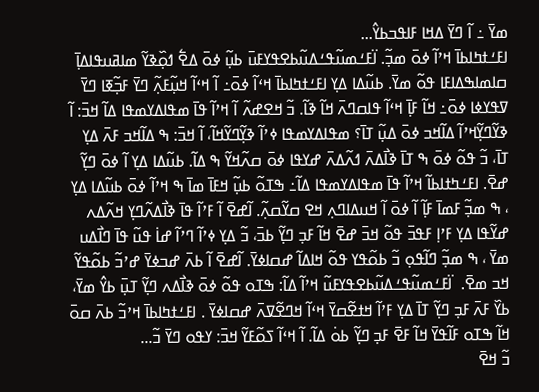ߘߌ߫ ߸ ߊ߬ ߣߌ߫ ߡߞߊ ߓߊߟߏߕߌ߮...
ߊߓߑߙߤߊߕߊ߫ ߞߴߊ߬ ߦߋ߫ ߘߏ߲߬. ߊ߳ߓߑߘߎ߬ߟߑߡߎ߬ߕߐߟߌߓߎ߫ ߕߎ߲߬ ߦߋ߫ ߡߐ߱ ߗߋ߲߰ߢߌ߬ ߘߊߥߎߟߊߡߊ߲߫ ߛߊߘߊߒߡߊߓߊ ߟߋ߬ ߘߌ߫. ߕߎ߬ߡߊ ߡߌ߲ ߊߓߑߙߤߊߕߊ߫ ߞߵߊ߬ ߦߋ߫߸ ߊ߬ ߞߵߊ߬ ߞߎ߲߬ߓߍ߲߬ ߣߌ߫ ߓߏ߲߬ߧߊ ߣߌ߫ ߜߟߌߦߊ ߦߋ߫߸ ߞߊ߬ ߓߊ߲߫ ߞߵߊ߬ ߟߊߛߣߍ߫ ߞߊ߬ ߢߊ߬. ߏ߬ ߞߐߝߍ߬ ߊ߬ ߞߴߊ߬ ߟߊ߫ ߘߟߊߡߌߘߟߊ ߡߊ߬ ߞߏ߫: ߊ߬ ߢߌ߬ߣߌ߲߬ߞߴߊ߬ ߡߊ߬ߞߏ ߦߋ߫ ߡߎ߲߬ ߠߊ߫؟ ߘߟߊߡߌߘߟߊ ߦߴߊ߬ ߢߌ߲߬ߣߌ߬ߞߊ߬، ߊ߬ ߞߏ߫: ߒ ߡߊ߬ߞߏ ߓߍ߫ ߡߌ߲ ߠߊ߫، ߏ߬ ߟߋ߬ ߦߋ߫ ߒ ߠߊ߫ ߢߊ߯ߡߍ߫ ߗߍ߬ߡߍ߫ ߝߌߟߊ ߦߋ߫ ߛߍ߬ߞߌ߬ ߒ ߡߊ߬. ߕߎ߬ߡߊ ߡߌ߲ ߊ߬ ߦߋ߫ ߣߌ߲߬ ߝߐ߫. ߊߓߑߤߙߊߕߊ߬ ߞߴߊ߬ ߟߊ߫ ߘߟߊߡߌߘߟߊ ߡߊ߬߸ ߒߠߋ߬ ߕߎ߲߬ ߞߓߊ߫ ߘߊ߫ ߒ ߞߴߊ߬ ߦߋ߫ ߕߎ߬ߡߊ ߡߌ߲ ، ߒ ߘߏ߲߬ ߓߘߊ߫ ߓߊ߲߬ ߊ߬ ߦߋ߫ ߊ߬ ߞߎߡߊߣߍ߲ ߞߐ ߛߌ߬ߛߍ߲߬. ߊ߬ߝߐ߫ ߊ߬ ߓߴߊ߬ ߟߊ߫ ߢߊ߯ߡߍ߬ߣߌ߲ ߞߍ߬ߡߍ ߝߌ߬ߟߊ ߡߌ߲ ߓߴߊ߲ ߓߟߏ߫ ߟߋ߬ ߞߏ߫ ߝߐ߫ ߞߊ߬ ߓߏ߲ ߣߌ߲߬ ߕߏ߫، ߏ߬ ߡߌ߲ ߦߴߊ߬ ߣߴߊ߬ ߝߊ߭ ߟߎ߬ ߟߊ߫ ߣߊ߯ߡߎ ߘߌ߫ ، ߒ ߘߏ߲߬ ߣߊ߬ߟߋ߲ ߏ߬ ߕߋ߬ߟߌ ߟߋ߬ ߞߊߡߊ߬ ߝߛߊߦߌ߫. ߊ߬ߝߐ߫ ߊ߬ ߕߍ߫ ߝߏߦߌ߫ ߝߴߏ߬ ߕߋ߬ߟߌ߬ ߞߏ ߘߐ߫.  ߊ߳ߓߑߘߎ߬ߟߑߡߎ߬ߕߐߟߌߓߎ߬ ߞߴߊ߬ ߡߊ߬: ߒߠߋ ߟߋ߬ ߦߋ߫ ߢߊ߯ߡߍ ߣߌ߲߬ ߠߎ߲߫ ߕߌ߮ ߘߌ߫، ߕߌ߰ ߓߍ߫ ߓߏ߲ ߣߌ߲߬ ߠߊ߫ ߡߌ߲ ߓߴߊ߬ ߞߙߐ߬ߛߌ߫ ߞߵߊ߬ ߞߣߐ߬ߜߍ߫ ߝߛߊߦߌ߫ . ߊߓߑߙߤߊߕߊ߫ ߞߴߏ߬ ߕߍ߫ ߛߋ߫ ߞߊ߬ ߒߠߋ ߓߊ߬ߟߌ߫ ߞߊ߬ ߓߐ߫ ߓߏ߲ ߣߌ߲߬ ߕߋ߭ ߡߊ߬. ߊ߬ ߞߵߊ߬ ߖߋ߬ߓߌ߬ ߞߏ߫: ߌߟߋ ߣߌ߫ ߏ߬...
ߏ߬ ߞߐ߫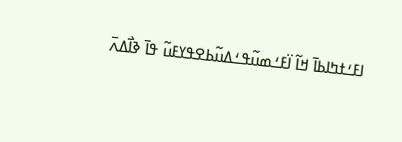ߊߓߑߙߤߊߕߊ߫ ߞߊ߬ ߊ߳ߓߑߘߎ߬ߟߑߡߎ߬ߕߐߟߌߓߎ߬ ߟߊ߫ ߢߊ߯ߡߍ߫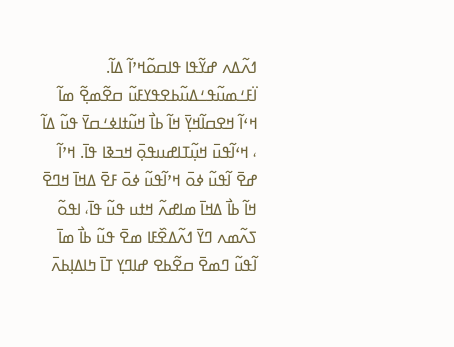ߗߍ߬ߡߍ ߝߌ߬ߟߊ ߟߊߛߋ߬ߞߴߊ߬ ߡߊ߬. ߊ߳ߓߑߘߎ߬ߟߑߡߎ߬ߕߐߟߌߓߎ߬ ߛߐ߬ߘߐ߲߬ ߘߊ߬ ߞߵߊ߬ ߞߐߛߊ߬ߞߌ߲߫ ߞߊ߬ ߕߊ߯ ߞߎ߬ߙߊߦߑߛߌ߫ ߟߎ߬ ߡߊ߬ ، ߞߵߊ߬ߟߎ߫ ߞߎ߲߬ߠߊߝߎߟߋ߲߫ ߞߏߢߊ ߟߊ߫. ߞߴߊ߬ ߝߐ߫ ߊ߬ߟߎ߬ ߦߋ߫ ߞߴߊ߬ߟߎ߬ ߦߋ߫ ߓߐ߫ ߡߞߊ߫ ߞߣߐ߫ ߞߊ߬ ߕߊ߯ ߡߞߊ߫ ߘߊߝߍ߬ ߞߙߎ ߟߎ߬ ߟߊ߫، ߊߟߋ߬ ߖߍ߬ߘߍ ߣߌ߫ ߗߍ߬ߡߐ߰ߓߊ ߘߐ߫ ߟߎ߬ ߕߊ߯ ߘߊ߫ ߊ߬ߟߎ߬ ߣߘߐ߫ ߛߐ߬ߕߐ ߝߊߣߌ߲ ߠߊ߫ ߤߊߡߊ߲ߕߍ߫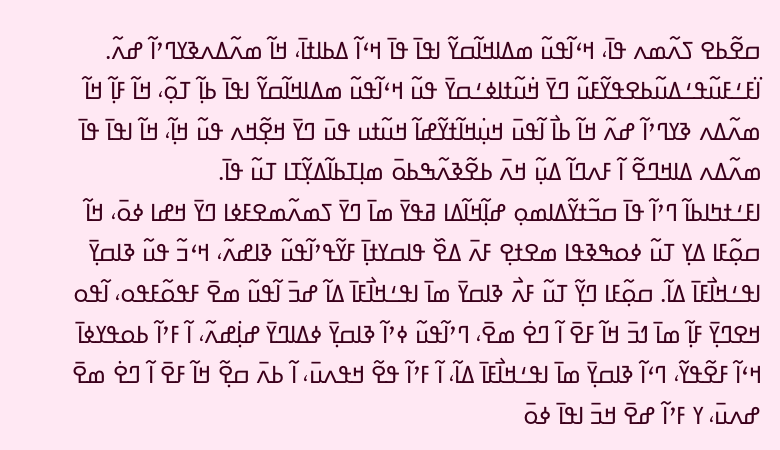ߛߐ߬ߕߐ ߖߍ߬ߘߍ ߟߊ߫، ߞߵߊ߬ߟߎ߬ ߘߡߊߞߊ߬ߛߌ߬ ߊߟߊ߫ ߟߊ߫ ߞߵߊ߬ ߡߕߊߙߊ߫، ߞߊ߬ ߘߍ߬ߡߍߢߌߣߴߊ߬ ߝߍ߬. ߊ߳ߓߑߓߎ߬ߟߑߡߎ߬ߕߐߟߌ߬ߓߎ߬ ߣߌ߫ ߞ߭ߎ߬ߙߊߦߑߛߌ߫ ߟߎ߬ ߞߵߊ߬ߟߎ߬ ߘߡߊߞߊ߬ߛߌ߬ ߊߟߊ߫ ߕߊ߲߬ ߠߋ߲߬، ߞߊ߬ ߓߊ߲߬ ߞߊ߬ ߘߍ߬ߡߍ ߢߌߣߴߊ߬ ߝߍ߬ ߞߊ߬ ߕߊ߯ ߊ߬ߟߎ߫ ߞߎ߲߭ߞߊ߬ߙߌ߬ߝߊ߬ ߞߎ߬ߙߎ ߟߎ߫ ߣߌ߫ ߞߐ߲߬ߞߍ ߟߎ߬ ߞߊ߲߬، ߞߊ߬ ߊߟߊ߫ ߟߊ߫ ߘߍ߬ߡߍ ߡߊߞߣߐ߬ ߊ߬ ߓߍߣߊ߬ ߡߎ߲߬ ߞߍ߫ ߕߐ߬ߢߍ߬ߒߕߋ߫ ߘߊ߲ߠߕߊ߬ߡߌ߲߬ߠߊ ߠߎ߬ ߟߊ߫.
ߊߓߑߙߤߊߕߊ߬ ߣߴߊ߬ ߟߊ߫ ߛߏ߬ߙߌ߬ߡߊߘߋ߲ ߝߊ߲߬ߞߊ߬ߡߊ ߥߟߌ߫ ߘߊ߫ ߣߌ߫ ߖߘߍ߬ߘߐߓߦߊ ߣߌ߫ ߞߝߊ ߦߋ߫، ߞߊ߬ ߛߋ߲߬ߓߊ ߡߌ߲ ߠߎ߬ ߦߋߒߢߟߊ ߘߐߙߐ߲ ߓߍ߫ ߡߐ߰ ߟߊߛߌߙߊ߲߫ ߓߌ߬ߟߴߊ߬ߟߎ߬ ߢߊߝߍ߬، ߞߵߏ߬ ߟߎ߬ ߢߊߛߌ߲߫ ߊߟߑߞߊ߯ߓߊ߫ ߡߊ߬. ߛߋ߲߬ߓߊ ߣߌ߲߬ ߠߎ߬ ߓߍ߯ ߢߊߛߌ߫ ߘߊ߫ ߊߟߑߞߊ߯ߓߊ߫ ߡߊ߬ ߝߏ߫ ߊ߬ߟߎ߬ ߘߐ߫ ߓߟߋ߬ߓߟߋ، ߊ߬ߟߋ ߞߐߣߌ߲߫ ߓߊ߲߬ ߘߊ߫ ߗߏ߫ ߞߊ߬ ߓߐ߫ ߊ߬ ߣߐ߭ ߘߐ߫، ߣߴߊ߬ߟߎ߬ ߦߴߊ߬ ߢߊߛߌ߲߫ ߦߡߊߣߌ߫ ߝߊ߲߭ߝߍ߬، ߊ߬ ߓߴߊ߬ ߕߋߟߌߦߊ߫ ߞߵߊ߬ ߓߐ߬ߟߌ߬، ߣߵߊ߬ ߢߊߛߌ߲߫ ߘߊ߫ ߊߟߑߞߊ߯ߓߊ߫ ߡߊ߬، ߊ߬ ߓߴߊ߬ ߟߐ߬ ߞߟߍߎ߫، ߊ߬ ߕߍ߫ ߛߐ߲߬ ߞߊ߬ ߓߐ߫ ߊ߬ ߣߐ߭ ߘߐ߫ ߝߍߎ߫، ߌ ߓߴߊ߬ ߝߐ߫ ߞߏ߫ ߊߟߊ߫ ߦߋ߫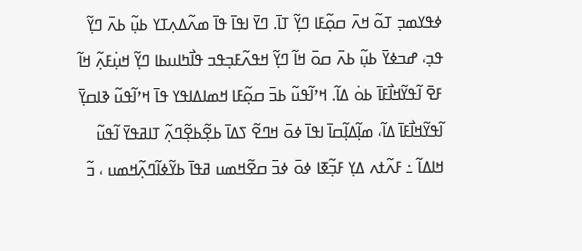ߦߟߌߘߏ߲ ߠߋ߬ ߞߍ߫ ߛߋ߲߬ߓߊ ߣߌ߲߬ ߠߊ߫. ߣߌ߫ ߊߟߊ߫ ߟߊ߫ ߘߍ߬ߡߍ߲ߠߌ ߕߎ߲߬ ߕߍ߫ ߣߌ߲߬ ߟߏ߲، ߝߏߦߌ߫ ߕߎ߲߬ ߕߍ߫ ߛߋ߫ ߞߊ߬ ߣߌ߲߬ ߞߟߍ߬ߓߏ߲ߟߏ ߟߊ߯ߤߊߎߕߊ ߣߌ߲߬ ߞߎ߲߭ߓߍ߲߬ ߞߊ߬ ߓߐ߫ ߊ߬ߟߌ߬ߞߊ߯ߓߊ߫ ߕߋ߭ ߡߊ߬. ߞߴߊ߬ߟߎ߬ ߕߏ߫ ߛߋ߲߬ߓߊ ߞߘߊߡߊߟߌ ߟߊ߫ ߞߴߊ߬ߟߎ߬ ߢߊߛߌ߲߫ ߊ߬ߟߌ߬ߞߊ߯ߓߊ߫ ߡߊ߬، ߘߊ߲߬ߡߊ߲߬ߛߊ߫ ߊߟߊ߫ ߦߋ߫ ߞߣߐ߬ ߖߡߊ߫ ߕߐ߲߬ߕߐ߲߬ߣߍ߲߬ ߠߊߥߟߌ߫ ߊ߬ߟߎ߬ ߞߊߡߊ߬ ߸ ߓߍ߬ߙߍ ߡߌ߲ ߓߏ߲߬ߧߊ ߦߋ߫ ߦߏ߫ ߛߐ߬ߞߘߎ ߥߟߊ߫ ߕߌ߬ߦߊ߬ߣߍ߲߬ߞߘߎ ، ߏ߬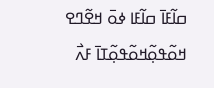ߛߊ߬ߓߊ߫ ߛߊ߬ߓߊ ߦߋ߫ ߞߐ߬ߣߐ ߞߋ߬ߟߋ߲߬ߞߋ߬ߟߋ߲߬ߠߊ߫ ߓߍ߯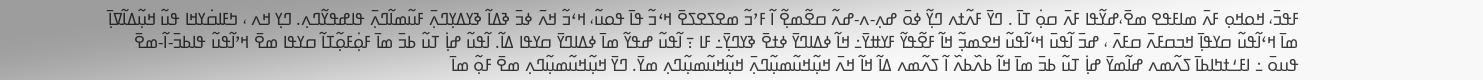ߓߟߏ߫، ߞߋߞߋ߲ ߓߍ߫ ߘߊߓߟߐ ߘߐ߫،ߝߌ߬ߟߊ ߓߍ߫ ߛߋ߲߭ ߠߊ߫ . ߣߌ߫ ߓߍ߬ߙߍ ߣߌ߲߬ ߦߋ߫ ߝߍ߲-ߍ-ߝߍ߬ ߛߐ߬ߘߐ߲߬ ߊ߬ ߓߴߏ߬ ߘߐߖߐߖߐ߫ ߞߵߏ߬ ߟߊ߫ ߟߋߎ߬، ߞߵߏ߬ ߞߍ߫ ߦߏ߫ ߢߡߊ߬ ߢߌߡߌ߲ߣߍ߲߫ ߓߎ߬ߘߊ߬ߣߍ߲߫ ߟߊߝߟߌ߬ߣߍ߲. ߣߌ߲ ߞߍ ، ߤߓߊߛ߭ߌߞߊ ߟߎ߬ ߞߎ߲߬ߡߊ߬ߜߊ߲߫ ߘߊ߫ ߞߵߊ߬ߟߎ߬ ߛߌߟߊ߲߫ ߞߏߛߓߍ߫ ߛߓߍ߫ ، ߝߏ߫ ߊ߬ߟߎ߫ ߞߵߊ߬ߟߎ߬ ߞߐߘߏ߲߬ ߞߊ߬ ߓߐ߬ߟߌ߬ ߓߌߚߌ߫߸ ߞߊ߬ ߦߡߊߣߌ߫ ߦߙߐ߫ ߢߌߣߌ߲߫߸ ߓߊ ߹ ߊ߬ߟߎ߬ ߝߟߌ߬ ߘߊ߫ ߦߡߊߣߌ߫ ߛߌߟߊ ߡߊ߬. ߊ߬ߟߎ߬ ߝߊ߲߭ ߠߎ߬ ߕߏ߫ ߘߊ߫ ߓߋ߲߭ߓߋ߲߬ߠߊ߬ ߛߌߟߊ ߘߐ߫ ߞߴߊ߬ߟߎ߬ ߟߊߕߏ߫-ߊ߬-ߘߐ߫ ߟߎߋ߫ ߸ ߊߓߑߙߤߊߕߊ߫ ߖߍ߬ߘߍ ߝߊ߬ߘߌ߫ ߝߊ߲߭ ߠߎ߬ ߕߏ߫ ߘߊ߫ ߞߊ߬ ߕߍ߰ߕߍ߰ ߊ߬ ߖߍ߬ߘߍ ߡߊ߬ ߞߊ߬ ߞߍ߫ ߞߎ߲߬ߞߎ߬ߘߎ߲߬ߣߍ߲߫ ߞߎ߲߬ߞߎ߬ߘߎ߲߬ߣߍ߲ ߘߌ߫. ߣߌ߫ ߞߎ߲߬ߞߎ߬ߘߎ߲߬ߣߍ߲ ߘߐ߫ ߓߋ߲߬ ߘߊ߫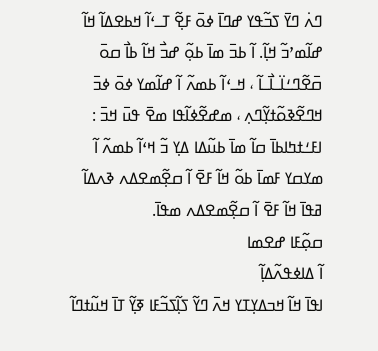ߣߍ߭ ߣߌ߫ ߖߏ߬ߟߌ ߝߣߊ߫ ߦߋ߫ ߓߐ߲߬ ߠߺߵߊ߬ ߞߕߐߡߊ߬ ߞߊ߬ ߝߊ߬ߘߴߏ߬ ߞߊ߲߬. ߊ߬ ߕߏ߫ ߘߊ߫ ߕߋ߲߬ ߝߏ߯ ߞߊ߬ ߕߊ߯ ߛߋ߫ ߛ߫ߐ߬ߣߑߊ߳ߺߊ߯ߺߊ߬ ، ߞߺߵߊ߬ ߕߘߍ߬ ߊ߬ ߝߊ߬ߘߌ ߦߋ߫ ߦߏ߫ ߞߣߐ߬ߢߋ߬ߙߌ߲߬ߣߍ߲ ، ߘߝߐ߬ߦߊ߬ߟߊ ߘߐ߫ ߟߎ߫ ߞߏ߫ : ߊߓߑߙߤߊߕߊ߫ ߛߊ߬ ߘߊ߫ ߕߎ߬ߡߊ ߡߌ߲ ߏ߬ ߞߵߊ߬ ߕߘߍ߬ ߊ߬ ߘߌߛߌ ߓߘߊ߫ ߕߋ߬ ߞߊ߬ ߓߐ߫ ߊ߬ ߛߐ߲߬ߘߐߡߍ ߢߍߡߊ߬  ߥߟߊ߫ ߞߊ߬ ߓߐ߫ ߊ߬ ߛߐ߲߬ߘߐߡߍ ߘߟߊ߫.
ߛߋ߲߬ߓߊ ߝߐߘߊ
ߊ߬ ߡߊߦߟߍ߬ߡߊ߲߬
ߊߟߊ߫ ߞߊ߬ ߞߏߡߌ߲ߠߌ ߞߍ߫ ߣߌ߬ ߖߊ߲߬ߖߏ߬ߓߊ ߧߌ߲߬ ߠߊ߫ ߞߎ߬ߙߣߊ߬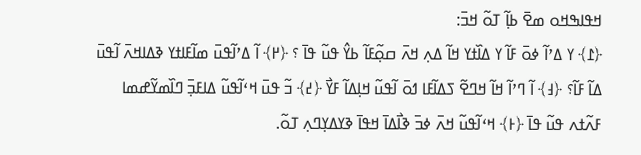ߞߟߊߒߞߋ ߘߐ߫ ߕߊ߲߬ ߠߋ߬ ߞߏ߫:
﴿߁﴾ ߌ ߡߴߊ߬ ߦߋ߫ ߓߊ߬ ߌ ߡߊ߰ߙߌ ߞߊ߬ ߡߍ߲ ߞߍ߫ ߛߋ߲߬ߓߊ߬ ߕߌ߮ ߟߎ߬ ߟߊ߫ ؟ ﴿߂﴾ ߊ߬ ߡߴߊ߬ߟߎ߫ ߘߊ߬ߓߊߙߌ ߢߡߊߞߍ߫ ߊ߬ߟߎ߫ ߡߊ߬ ߓߊ߬؟ ﴿߃﴾ ߊ߬ ߣߴߊ߬ ߞߊ߬ ߞߣߐ߬ ߖߡߊ߬ߓߊ ߗߋ߫ ߊ߬ߟߎ߬ ߞߊ߲ߡߊ߬ ߓߌ߯ ﴿߄﴾ ߏ߬ ߟߎ߫ ߞߵߊ߬ߟߎ߬ ߡߊߓߏ߲߫ ߣߊ߰ߘߌ߬ߝߘߊ ߓߍ߬ߙߍ ߟߎ߬ ߟߊ߫ ﴿߅﴾ ߞߵߊ߬ߟߎ߬ ߞߍ߫ ߦߏ߫ ߢߊ߯ߡߊ߫ ߞߟߊ߫ ߢߌߡߌ߲ߣߍ߲ ߠߋ߬.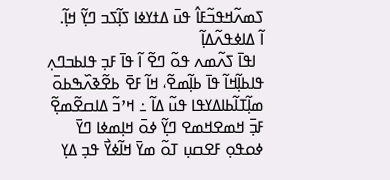ߖߘߍ߬ߞߟߏ߬ߓߊ߮ ߟߎ߫ ߡߙߌߦߊ ߖߊ߲߬ߖߏ ߣߌ߲߬ ߞߊ߲߬.
ߊ߬ ߡߊߦߟߍ߬ߡߊ߲߬
  ߊߟߊ߫ ߖߍ߬ߘߍ ߟߋ߬ ߣߐ߬ ߊ߬ ߟߊ߫ ߓߏ߲ ߟߊߕߏߣߍ߲ ߟߊߕߊ߲߬ߞߊ߬ ߟߊ߫ ߕߊ߲߬ߘߐ߬، ߞߊ߬ ߓߐ߫ ߕߐ߬ߢߍ߰ߒߕߋ߫ ߘߊ߲߬ߠߊ߬ߕߊߡߌߟߊ ߟߎ߬ ߡߊ߬ ߸ ߞߴߏ߬ ߡߊߛߐ߬ߘߐ߲߬ ߓߏ߲߫ ߞߘߐߞߘߐ ߣߌ߲߬ ߦߋ߫ ߞߊ߲ߘߦߊ ߣߌ߫ ߦߋߟߋ߲ ߓߐߛߎ߲ ߠߋ߬ ߘߌ߫ ߞߊ߬ߦߌ߯ ߟߏ߲ ߡߌ߲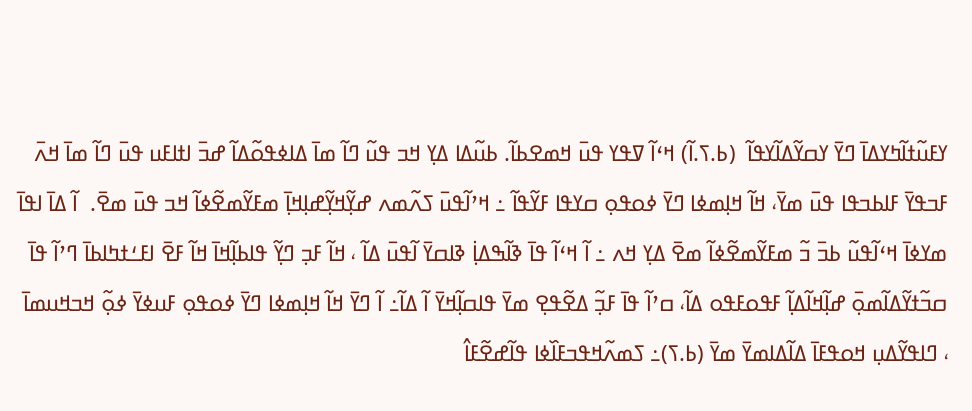ߌߓߎ߬ߙߊ߬ߤߌߡߊ߫ ߣߌ߫ ߌߛߌ߬ߡߊ߬ߌߟߊ߬  (ߕ.ߖ.ߊ߬) ߞߵߊ߬ ߜߟߌ ߟߎ߫ ߞߘߐߕߊ߬. ߕߎ߬ߡߊ ߡߌ߲ ߞߏ ߟߎ߬ ߣߊ߬ ߘߊ߫ ߡߊߦߟߋ߬ߡߊ߬ ߝߏ߫ ߊߙߊߓߎ ߟߎ߫ ߣߊ߬ ߘߊ߫ ߞߍ߫ ߓߏߟߌ߫ ߓߊߕߏߟߊ ߟߎ߫ ߘߌ߫، ߞߊ߬ ߞߊ߲ߘߦߊ ߣߌ߫ ߦߋߟߋ߲ ߛߌߟߊ ߓߌ߬ߟߊ߬ ߸ ߞߴߊ߬ߟߎ߫ ߖߍ߬ߘߍ ߝߌ߲߬ߞߌ߲߬ߝߊ߲ߞߊ߲߫ ߘߓߌ߬ߘߐ߬ߦߊ߬ ߞߏ ߟߎ߫ ߘߐ߫.  ߊ߬ ߡߊ߫ ߊߟߊ߫ ߘߌߦߊ߫ ߞߵߊ߬ߟߎ߬ ߕߏ߫ ߏ߬ ߘߓߌ߬ߘߐ߬ߦߊ߬ ߘߐ߫ ߡߌ߲ ߞߍ ߸ ߊ߬ ߞߵߊ߬ ߟߊ߫ ߢߊ߬ߒߡߊ߲߭ ߢߊߛߌ߫ ߊ߬ߟߎ߫ ߡߊ߬ ، ߞߊ߬ ߓߏ߲ ߣߌ߲߬ ߟߊߕߊ߲߬ߞߊ߫ ߞߊ߬ ߓߐ߫ ߊߓߑߙߤߊߕߊ߫ ߣߴߊ߬ ߟߊ߫ ߛߏ߬ߙߌ߬ߡߊ߬ߘߋ߲߫ ߝߊ߲߬ߞߊ߬ߡߊ߲߬ ߓߟߋߓߟߋ ߡߊ߬، ߛߴߊ߬ ߟߊ߫ ߓߏ߲߬ ߡߐ߬ߟߐ߲ ߘߌ߫ ߟߊߛߊ߲߬ߞߌ߫ ߊ߬ ߡߊ߬߸ ߊ߬ ߣߌ߫ ߞߊ߬ ߞߊ߲ߘߦߊ ߣߌ߫ ߦߋߟߋ߲ ߓߎߦߌ߫ ߦߋ߲߬ ߞߏߞߎߘߊ߫ ، ߣߊߟߌ߬ߡߎ߲ ߞߋߟߓߊ߫ ߡߊ߬ߡߊߘߌ߫ ߘߌ߫ (ߕ.ߖ)߸ ߖߘߍ߬ߞߟߏߓߊ߰ߦߊ ߟߊ߬ߝߐ߬ߓߊ߮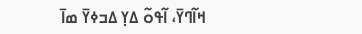ߞߊ߬ߣߌ߫، ߊ߬ߟߋ߬ ߡߌ߲ ߡߏߦߌ߫ ߘߊ߫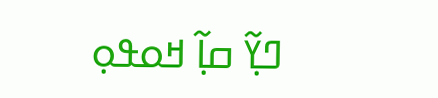ߣߌ߲߬ ߛߊ߲߬ ߞߋߟߋ߲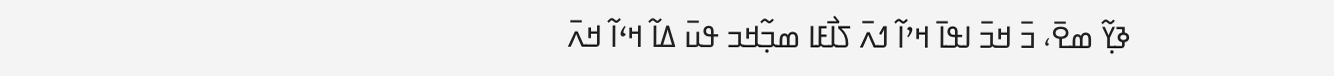ߢߌ߲߬ ߘߐ߫، ߏ߫ ߞߏ߫ ߊߟߊ߫ ߞߴߊ߬ ߗߍ߫ ߖߊ߯ߓߊ ߘߏ߲߬ߞߏ ߟߎ߫ ߡߊ߬ ߞߵߊ߬ ߞߍ߫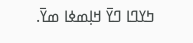ߤߌߣߊ ߣߌ߫ ߞߊ߲ߘߦߊ ߘߌ߫.